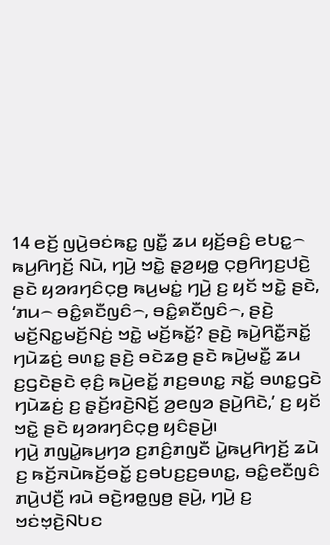14 ꤕꤢꤩ꤬ ꤜꤣꤧ꤬ꤋꤢꤦꤒꤢ꤭ ꤜꤢꤪ꤭ ꤘꤣ ꤟꤢꤩ꤬ꤋꤢꤨ꤬ ꤕꤝꤢ꤭꤮ ꤒꤣ꤬ꤖꤚꤢꤩ꤬ ꤡꤣꤧ, ꤚꤣꤧ꤬ ꤠꤢꤧ꤭ ꤔ꤫ꤤ꤬ꤟꤥ꤭ ꤍ꤫ꤥ꤬ꤖꤚꤢ꤬ꤓꤢꤧ꤬ ꤔꤢꤧ ꤟꤤꤙꤚꤢꤨꤍ꤫ꤥ꤬ ꤒꤣ꤬ꤗꤢꤦ꤭ ꤚꤣꤧ꤬ ꤢ꤬ ꤟꤢꤩ ꤠꤢꤧ꤭ ꤔꤢꤧ, ‘ꤊꤣ꤮ ꤋꤢꤨ꤭ꤎꤢꤪꤜꤢꤨ꤮, ꤋꤢꤨ꤭ꤎꤢꤪꤜꤢꤨ꤮, ꤔꤢꤧ꤬ ꤗꤢꤩ꤬ꤡꤢ꤭ꤗꤢꤩ꤬ꤡꤢꤦ꤬ ꤠꤢꤧ꤭ ꤗꤢꤩ꤬ꤒꤢꤩ꤭? ꤔꤢꤧ꤬ ꤒꤣꤧ꤬ꤖꤢꤪ꤭ꤏꤢꤩ꤭ ꤚꤣꤧꤘꤢꤦ꤬ ꤋꤛꤢ꤭ ꤔꤢꤧ꤬ ꤋꤢꤧꤘꤥ꤬ ꤔꤢꤧ ꤒꤣꤧ꤬ꤗꤢꤪ꤭ ꤘꤣ ꤢ꤬ꤞꤢꤧꤔꤢꤧ ꤕ꤫ꤢꤨ꤬ ꤒꤣꤧ꤬ꤕꤢꤩ꤭ ꤊꤢ꤬ꤋꤛꤢ꤭ ꤏꤢꤩ꤭ ꤋꤛꤢ꤭ꤞꤢꤧ ꤚꤣꤧꤘꤢꤦ꤬ ꤢ꤬ ꤔ꤫ꤢꤩ꤬ꤙꤢꤧ꤬ꤡꤢꤩ꤬ ꤤ꤬ꤕꤜꤤ ꤔꤣꤧ꤬ꤖꤢꤧ,’ ꤢ꤬ ꤟꤢꤩ ꤠꤢꤧ꤭ ꤔꤢꤧ ꤟꤤꤙꤚꤢꤨꤍ꤫ꤥ꤬ ꤟꤢꤨꤔꤣꤧ꤬꤯
ꤚꤣꤧ꤬ ꤊꤜꤣꤧ꤭ꤒꤣ꤬ꤚꤤ ꤢ꤬ꤊꤢꤨ꤬ꤊꤜꤢꤪ ꤣꤧ꤭ꤒꤣ꤬ꤖꤚꤢꤩ꤬ ꤘꤣꤧ ꤢ꤬ ꤒꤢꤩ꤬ꤏꤣꤧꤒꤢꤩ꤬ꤋꤢꤩ꤭ ꤢ꤬ꤋꤝꤢ꤬ꤢ꤬ꤋꤛꤢ꤭, ꤋꤢꤨ꤭ꤕꤢꤪꤜꤢꤨ ꤊꤣꤧ꤬ꤓꤢꤪ꤬ ꤙꤣꤧ ꤋꤢꤧ꤬ꤙꤥ꤭ꤜꤥ꤬ ꤔꤣꤧ꤬, ꤚꤣꤧ꤬ ꤢ꤬ ꤠꤢꤦꤠ꤫ꤢꤧ꤬ꤡꤝꤢ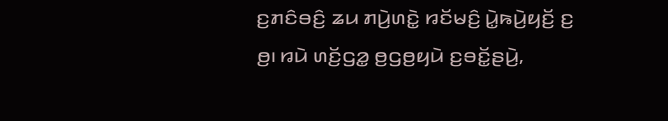ꤢ꤬ꤊꤢꤨꤋꤢꤨ꤬ ꤘꤣ ꤊꤣꤧ꤬ꤛꤢꤧ꤭ ꤙꤢꤩꤗꤢꤨ꤬ ꤣꤧ꤭ꤒꤣꤧ꤬ꤟꤢꤩ꤬ ꤢ꤬ ꤥ꤬꤯ ꤙꤣꤧ ꤛꤢꤩ꤬ꤞꤤ꤭ ꤥ꤬ꤞꤥ꤬ꤟꤣꤧ ꤢ꤬ꤋꤢꤩ꤭ꤔꤣꤧ꤬,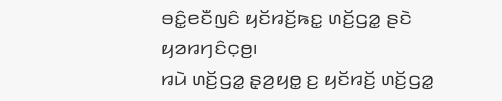ꤋꤢꤨ꤭ꤕꤢꤪꤜꤢꤨ ꤟꤢꤩꤙꤢꤩ꤬ꤒꤢ꤭ ꤛꤢꤩ꤬ꤞꤤ꤭ ꤔꤢꤧ ꤟꤤꤙꤚꤢꤨꤍ꤫ꤥ꤬꤯
ꤙꤣꤧ ꤛꤢꤩ꤬ꤞꤤ꤭ ꤔ꤫ꤤ꤬ꤟꤥ꤭ ꤢ꤬ ꤟꤢꤩꤙꤢꤩ꤬ ꤛꤢꤩ꤬ꤞꤤ꤭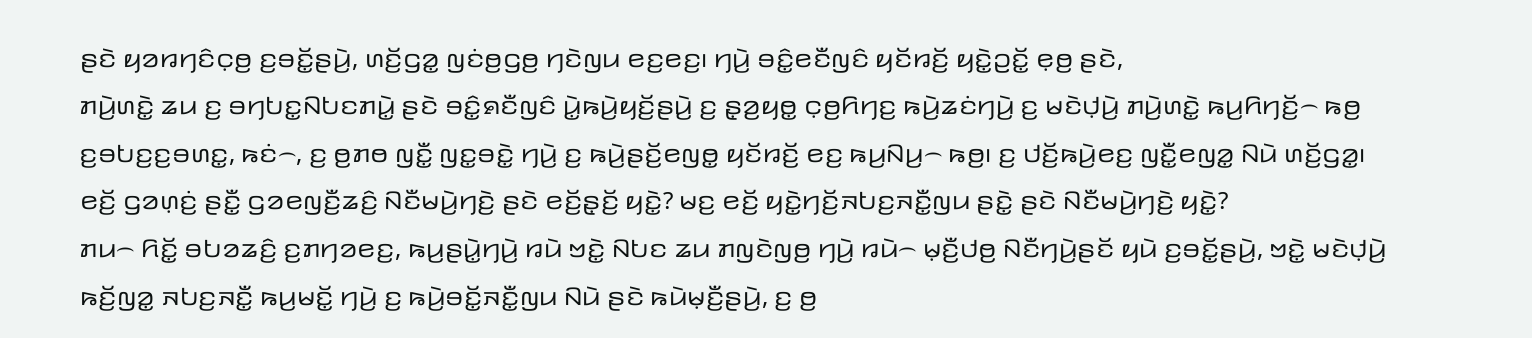ꤔꤢꤧ ꤟꤤꤙꤚꤢꤨꤍ꤫ꤥ꤬ ꤢ꤬ꤋꤢꤩ꤭ꤔꤣꤧ꤬, ꤛꤢꤩ꤬ꤞꤤ꤭ ꤜꤢꤦꤥ꤬ꤞꤥ꤬ ꤚꤢꤧꤜꤣ ꤕꤢ꤬ꤕꤢ꤬꤯ ꤚꤣꤧ꤬ ꤋꤢꤨ꤭ꤕꤢꤪꤜꤢꤨ ꤟꤢꤩꤙꤢꤩ꤬ ꤟꤢꤧ꤭ꤑꤢꤩ꤭ ꤕ꤫ꤥ꤬ ꤔꤢꤧ,
ꤊꤣꤧ꤬ꤛꤢꤧ꤭ ꤘꤣ ꤢ꤬ ꤋꤚꤝꤢ꤭ꤡꤝꤢꤊꤣꤧ꤭ ꤔꤢꤧ ꤋꤢꤨ꤭ꤎꤢꤪꤜꤢꤨ ꤣꤧ꤭ꤒꤣꤧ꤬ꤟꤢꤩ꤬ꤔꤣꤧ꤬ ꤢ꤬ ꤔ꤫ꤤ꤬ꤟꤥ꤭ ꤍ꤫ꤥ꤬ꤖꤚꤢ꤬ ꤒꤣꤧ꤬ꤘꤢꤦꤚꤣꤧ꤬ ꤢ꤬ ꤗꤢꤧꤓ꤫ꤣꤧ꤬ ꤊꤣꤧ꤬ꤛꤢꤧ꤭ ꤒꤣ꤬ꤖꤚꤢꤩ꤬꤮ ꤒꤥ꤬ ꤢ꤬ꤋꤝꤢ꤬ꤢ꤬ꤋꤛꤢ꤭, ꤒꤢꤦ꤮, ꤢ꤬ ꤥ꤬ꤊꤥ ꤜꤢꤪ꤭ ꤜꤢ꤭ꤋꤢꤧ꤭ ꤚꤣꤧ꤬ ꤢ꤬ ꤒꤣꤧ꤬ꤔꤢꤩ꤬ꤕꤜꤥ꤭ ꤟꤢꤩꤙꤢꤩ꤬ ꤕꤢ꤬ ꤒꤣ꤬ꤡꤣ꤬꤮ ꤒꤥ꤬꤯ ꤢ꤬ ꤓꤢꤩ꤬ꤒꤣꤧ꤬ꤕꤢ꤬ ꤜꤢꤪ꤭ꤕꤜꤤ꤭ ꤡꤣꤧ ꤛꤢꤩ꤬ꤞꤤ꤭꤯
ꤕꤢꤩ꤬ ꤞꤤꤛ꤫ꤢꤦ꤬ ꤔꤢꤪ꤭ ꤞꤤꤕꤜꤢꤪ꤬ꤘꤢꤨ꤬ ꤡꤢꤪꤗꤣꤧ꤬ꤚꤢꤧ꤬ ꤔꤢꤧ ꤕꤢꤩ꤬ꤔ꤫ꤢꤩ꤬ ꤟꤢꤧ꤭? ꤗꤢ꤬ ꤕꤢꤩ꤬ ꤟꤢꤧ꤭ꤚꤢꤩ꤬ꤏꤝꤢ꤬ꤏꤢꤪ꤭ꤜꤣ ꤔꤢꤧ꤭ ꤔꤢꤧ ꤡꤢꤪꤗꤣꤧ꤬ꤚꤢꤧ꤬ ꤟꤢꤧ꤭?
ꤊꤣ꤮ ꤖꤢꤩ꤭ ꤋꤝꤤꤘꤢꤨ꤬ ꤢ꤬ꤊꤚꤤꤕꤢ꤬, ꤒꤣ꤬ꤔꤣꤧ꤭ꤚꤣꤧ꤬ ꤙꤣꤧ ꤠꤢꤧ꤭ ꤡꤝꤢ ꤘꤣ ꤊꤜꤢꤧꤜꤥ꤬ ꤚꤣꤧ꤬ ꤙꤣꤧ꤮ ꤗ꤫ꤢꤪ꤬ꤓꤥ꤬ ꤡꤢꤪꤚꤣꤧ꤬ꤔꤢꤩ ꤟꤣꤧ ꤢ꤬ꤋꤢꤩ꤭ꤔꤣꤧ꤬, ꤠꤢꤧ꤭ ꤗꤢꤧꤓ꤫ꤣꤧ꤬ ꤒꤢꤩ꤬ꤜꤤ꤭ ꤏꤝꤢ꤬ꤏꤢꤪ꤭ ꤒꤣ꤬ꤗꤢꤩ꤭ ꤚꤣꤧ꤬ ꤢ꤬ ꤒꤣꤧ꤬ꤋꤢꤩ꤭ꤏꤢꤪ꤭ꤜꤣ ꤡꤣꤧ ꤔꤢꤧ ꤒꤣꤧꤗ꤫ꤢꤪ꤬ꤔꤣꤧ꤬, ꤢ꤬ ꤥ꤬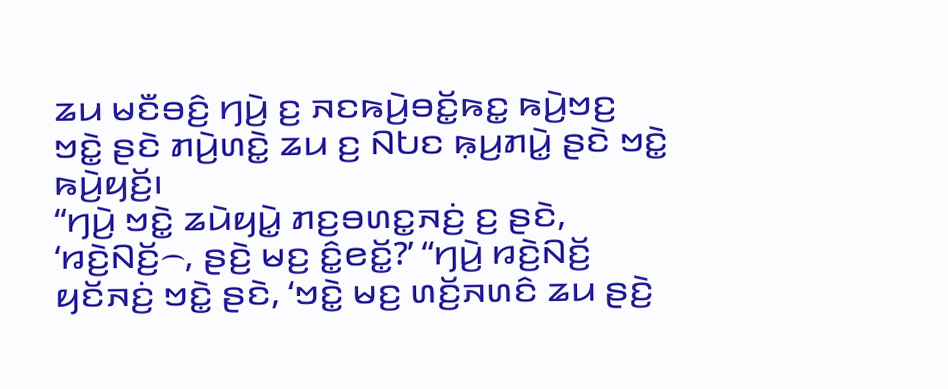ꤘꤣ ꤗꤢꤪꤋꤢꤨ꤬ ꤚꤣꤧ꤬ ꤢ꤬ ꤏꤢꤒꤣꤧ꤬ꤋꤢꤩ꤭ꤒꤢ꤭ ꤒꤣꤧ꤬ꤠꤢ꤬ ꤠꤢꤧ꤭ ꤔꤢꤧ ꤊꤣꤧ꤬ꤛꤢꤧ꤭ ꤘꤣ ꤢ꤬ ꤡꤝꤢ ꤒ꤫ꤣ꤬ꤊꤣꤧ꤭ ꤔꤢꤧ ꤠꤢꤧ꤭ ꤒꤣꤧ꤬ꤟꤢꤩ꤬꤯
“ꤚꤣꤧ꤬ ꤠꤢꤧ꤭ ꤘꤣꤧꤟꤣꤧ꤭ ꤊꤢ꤬ꤋꤛꤢ꤭ꤏꤢꤦ꤬ ꤢ꤬ ꤔꤢꤧ, ‘ꤙꤢꤧ꤬ꤡꤢꤩ꤬꤮, ꤔꤢꤧ꤬ ꤗꤢ꤬ ꤢꤨ꤭ꤕꤢꤩ꤭?’ “ꤚꤣꤧ꤬ ꤙꤢꤧ꤬ꤡꤢꤩ꤬ ꤟꤢꤩꤏꤢꤦ꤬ ꤠꤢꤧ꤭ ꤔꤢꤧ, ‘ꤠꤢꤧ꤭ ꤗꤢ꤬ ꤛꤢꤩ꤬ꤏꤛꤢꤨ ꤘꤣ ꤔꤢꤧ꤬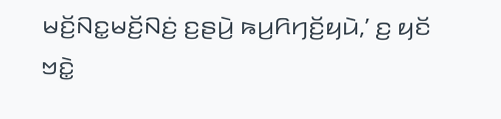ꤗꤢꤩ꤬ꤡꤢ꤭ꤗꤢꤩ꤬ꤡꤢꤦ꤬ ꤢ꤬ꤔꤣꤧ꤬ ꤒꤣ꤬ꤖꤚꤢꤩ꤬ꤟꤣꤧ,’ ꤢ꤬ ꤟꤢꤩ ꤠꤢꤧ꤭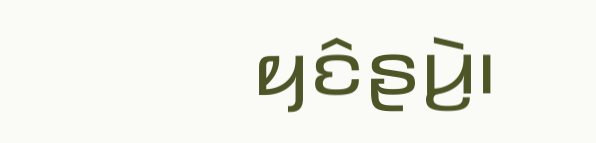ꤟꤢꤨꤔꤣꤧ꤬꤯